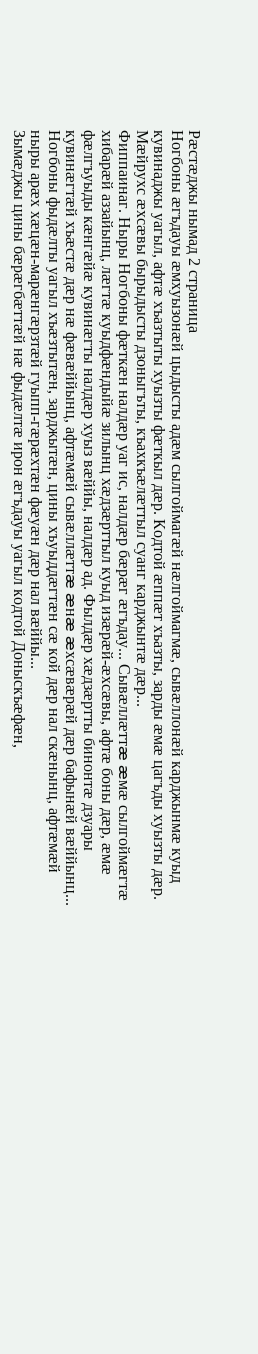Рæстæджы нымад 2 страница
Ногбоны æгъдауы æмхуызонæй цыдысты адæм сылгоймагæй нæлгоймагмæ, сывæллонæй карджынмæ куыд кувинаджы уагыл, афтæ хъазтыты хуызты фæткыл дæр. Кодтой æппæт хъазты, зарды æмæ цагъды хуызты дæр. Мæйрухс æхсæвы бырыдысты дзоныгъты, къахкъæлæттыл суанг карджынтæ дæр...
Фиппаинаг. Ныры Ногбоны фæткæн налдæр уаг ис, налдæр бæрæг æгъдау... Сывæллæттæ æмæ сылгоймæгтæ хибарæй аззайынц, лæгтæ куыдфæндыйæ зилынц хæдзæрттыл куыд изæрæй-æхсæвы, афтæ боны дæр, æмæ фæлгъуыды кæнгæйæ кувинæгты налдæр хуыз вæййы, налдæр ад. Фылдæр хæдзæртты бинонтæ дзуары кувинæгтæй хъæстæ дæр нæ фæвæййынц, афтæмæй сывæллæттæ æнæ æхсæвæрæй дæр бафынæй вæййынц... Ногбоны фыдæлты уагыл хъæзтытæн, зарджытæн, цины хъуыддæгтæн сæ кой дæр нал скæнынц, афтæмæй ныры арæх хæцæн-марæнгæрзтæй гуыпп-гæрæхтæн фæуæн дæр нал вæййы...
Зымæджы цины бæрæгбæттæй нæ фыдæлтæ ирон æгъдауы уагыл кодтой Доныскъæфæн,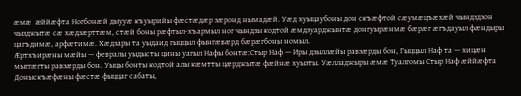æмæ æййæфта Ногбонæй дыууæ къуырийы фæстæдæр зæронд нымадæй. Уæд хуыцаубоны дон скъæфтой сæумæцъæхæй чындздзон чызджытæ сæ хæдзæрттæм, стæй боны рæфтыл-хъармыл ног чындзы кодтой æмдзуарджынтæ донгуырæнмæ бæрæг æгъдауыл фæндыры цагъдимæ, арфæтимæ. Хæдзары та уыдаид гыццыл фынгæвæрд бæрæгбоны номыл.
Æртхъирæны мæйы — февралы уыдысты цины уагыл Нафы бонтæ:Стыр Наф — Иры дзыллæйы равзæрды бон, Гыццыл Наф та — хицæн мыггæгты равзæрды бон. Уыцы бонты кодтой алы кæмтты цæрджытæ фæйнæ хуызты. Уæлладжыры æмæ Туалгомы Стыр Наф æййæфта Доныскъæфæны фæстæ фыццаг сабаты,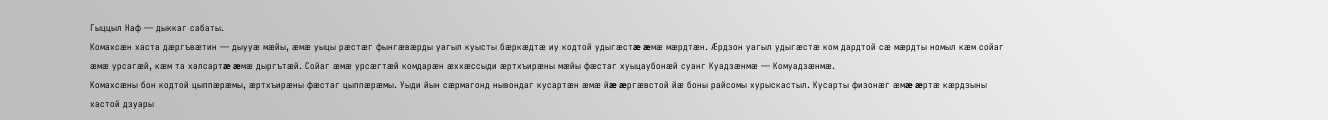Гыццыл Наф — дыккаг сабаты.
Комахсæн хаста дæргъвæтин — дыууæ мæйы, æмæ уыцы рæстæг фынгæвæрды уагыл куысты бæркæдтæ иу кодтой удыгæстæ æмæ мæрдтæн. Æрдзон уагыл удыгæстæ ком дардтой сæ мæрдты номыл кæм сойаг æмæ урсагæй, кæм та халсартæ æмæ дыргътæй. Сойаг æмæ урсæгтæй комдарæн æххæссыди æртхъирæны мæйы фæстаг хуыцаубонæй суанг Куадзæнмæ — Комуадзæнмæ.
Комахсæны бон кодтой цыппæрæмы, æртхъирæны фæстаг цыппæрæмы. Уыди йын сæрмагонд нывондаг кусартæн æмæ йæ æргæвстой йæ боны райсомы хурыскастыл. Кусарты физонæг æмæ æртæ кæрдзыны хастой дзуары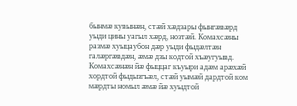бынмæ кувынæн, стæй хæдзары фынгæвæрд уыди цины уагыл хæрд, нозтæй. Комахсæны размæ хуыцаубон дæр уыди фыдæлтæн галæргæвдæн, æмæ дзы кодтой хъæугуывд.
Комахсæнæн йæ фыццаг къуыри адæм арæхæй хордтой фыдызгъæл, стæй уымæй дардтой ком мæрдты номыл æмæ йæ хуыдтой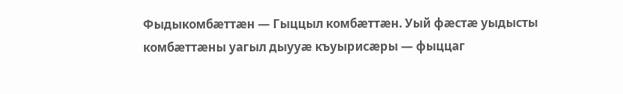Фыдыкомбæттæн — Гыццыл комбæттæн. Уый фæстæ уыдысты комбæттæны уагыл дыууæ къуырисæры — фыццаг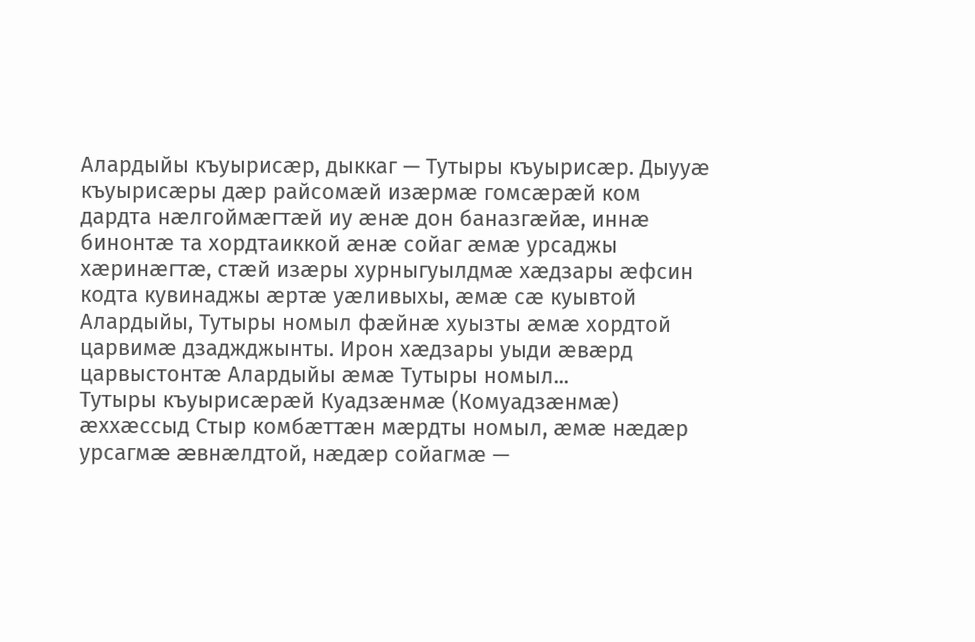Алардыйы къуырисæр, дыккаг — Тутыры къуырисæр. Дыууæ къуырисæры дæр райсомæй изæрмæ гомсæрæй ком дардта нæлгоймæгтæй иу æнæ дон баназгæйæ, иннæ бинонтæ та хордтаиккой æнæ сойаг æмæ урсаджы хæринæгтæ, стæй изæры хурныгуылдмæ хæдзары æфсин кодта кувинаджы æртæ уæливыхы, æмæ сæ куывтой Алардыйы, Тутыры номыл фæйнæ хуызты æмæ хордтой царвимæ дзаджджынты. Ирон хæдзары уыди æвæрд царвыстонтæ Алардыйы æмæ Тутыры номыл...
Тутыры къуырисæрæй Куадзæнмæ (Комуадзæнмæ) æххæссыд Стыр комбæттæн мæрдты номыл, æмæ нæдæр урсагмæ æвнæлдтой, нæдæр сойагмæ —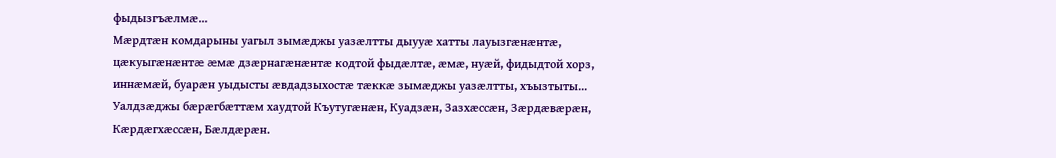фыдызгъæлмæ...
Мæрдтæн комдарыны уагыл зымæджы уазæлтты дыууæ хатты лауызгæнæнтæ, цæкуыгæнæнтæ æмæ дзæрнагæнæнтæ кодтой фыдæлтæ, æмæ, нуæй, фидыдтой хорз, иннæмæй, буарæн уыдысты æвдадзыхостæ тæккæ зымæджы уазæлтты, хъызтыты...
Уалдзæджы бæрæгбæттæм хаудтой Къутугæнæн, Куадзæн, Зазхæссæн, Зæрдæвæрæн, Кæрдæгхæссæн, Бæлдæрæн.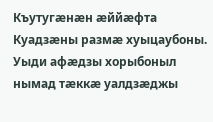Къутугæнæн æййæфта Куадзæны размæ хуыцаубоны. Уыди афæдзы хорыбоныл нымад тæккæ уалдзæджы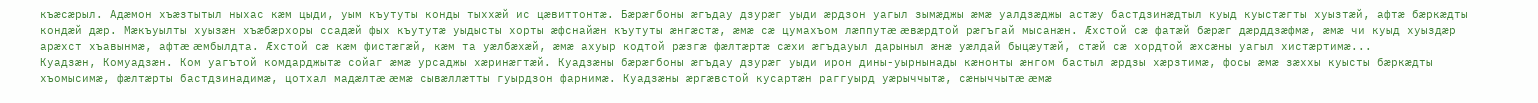къæсæрыл. Адæмон хъæзтытыл ныхас кæм цыди, уым къутуты конды тыххæй ис цæвиттонтæ. Бæрæгбоны æгъдау дзурæг уыди æрдзон уагыл зымæджы æмæ уалдзæджы астæу бастдзинæдтыл куыд куыстæгты хуызтæй, афтæ бæркæдты кондæй дæр. Мæкъуылты хуызæн хъæбæрхоры ссадæй фых къутутæ уыдысты хорты æфснайæн къутуты æнгæстæ, æмæ сæ цумахъом лæппутæ æвæрдтой рæгъгай мысанæн. Æхстой сæ фатæй бæрæг дæрддзæфмæ, æмæ чи куыд хуыздæр арæхст хъавынмæ, афтæ æмбылдта. Æхстой сæ кæм фистæгæй, кæм та уæлбæхæй, æмæ ахуыр кодтой рæзгæ фæлтæртæ сæхи æгъдауыл дарыныл æнæ уæлдай быцæутæй, стæй сæ хордтой æхсæны уагыл хистæртимæ...
Куадзæн, Комуадзæн. Ком уагътой комдарджытæ сойаг æмæ урсаджы хæринæгтæй. Куадзæны бæрæгбоны æгъдау дзурæг уыди ирон дины-уырнынады кæнонты æнгом бастыл æрдзы хæрзтимæ, фосы æмæ зæххы куысты бæркæдты хъомысимæ, фæлтæрты бастдзинадимæ, цотхал мадæлтæ æмæ сывæллæтты гуырдзон фарнимæ. Куадзæны æргæвстой кусартæн раггуырд уæрыччытæ, сæныччытæ æмæ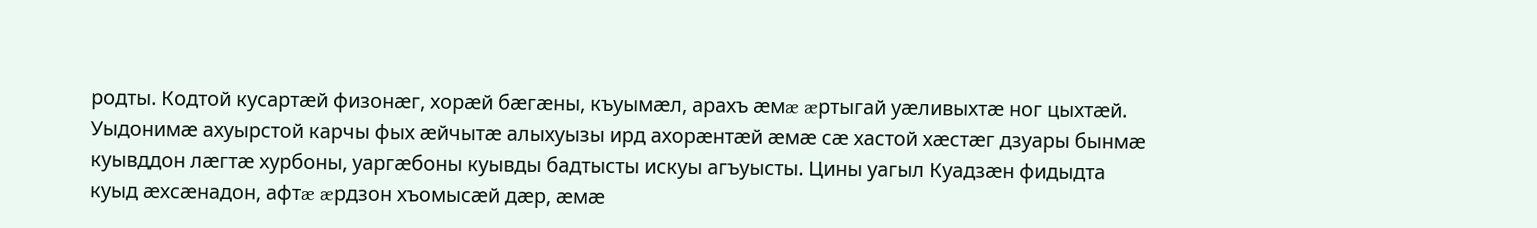родты. Кодтой кусартæй физонæг, хорæй бæгæны, къуымæл, арахъ æмæ æртыгай уæливыхтæ ног цыхтæй. Уыдонимæ ахуырстой карчы фых æйчытæ алыхуызы ирд ахорæнтæй æмæ сæ хастой хæстæг дзуары бынмæ куывддон лæгтæ хурбоны, уаргæбоны куывды бадтысты искуы агъуысты. Цины уагыл Куадзæн фидыдта куыд æхсæнадон, афтæ æрдзон хъомысæй дæр, æмæ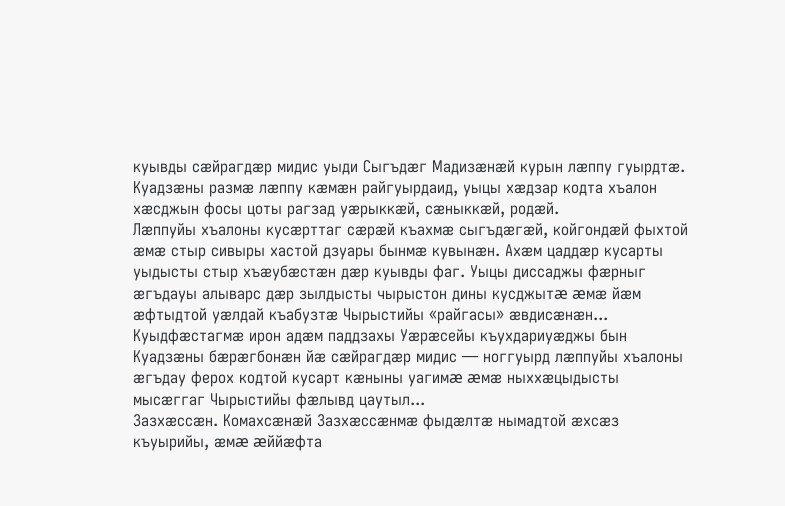куывды сæйрагдæр мидис уыди Сыгъдæг Мадизæнæй курын лæппу гуырдтæ. Куадзæны размæ лæппу кæмæн райгуырдаид, уыцы хæдзар кодта хъалон хæсджын фосы цоты рагзад уæрыккæй, сæныккæй, родæй.
Лæппуйы хъалоны кусæрттаг сæрæй къахмæ сыгъдæгæй, койгондæй фыхтой æмæ стыр сивыры хастой дзуары бынмæ кувынæн. Ахæм цаддæр кусарты уыдысты стыр хъæубæстæн дæр куывды фаг. Уыцы диссаджы фæрныг æгъдауы алыварс дæр зылдысты чырыстон дины кусджытæ æмæ йæм æфтыдтой уæлдай къабузтæ Чырыстийы «райгасы» æвдисæнæн... Куыдфæстагмæ ирон адæм паддзахы Уæрæсейы къухдариуæджы бын Куадзæны бæрæгбонæн йæ сæйрагдæр мидис — ноггуырд лæппуйы хъалоны æгъдау ферох кодтой кусарт кæныны уагимæ æмæ ныххæцыдысты мысæггаг Чырыстийы фæлывд цаутыл...
Зазхæссæн. Комахсæнæй Зазхæссæнмæ фыдæлтæ нымадтой æхсæз къуырийы, æмæ æййæфта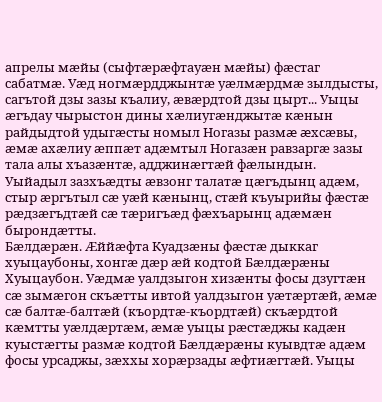апрелы мæйы (сыфтæрæфтауæн мæйы) фæстаг сабатмæ. Уæд ногмæрдджынтæ уæлмæрдмæ зылдысты, сагътой дзы зазы къалиу, æвæрдтой дзы цырт... Уыцы æгъдау чырыстон дины хæлиугæнджытæ кæнын райдыдтой удыгæсты номыл Ногазы размæ æхсæвы, æмæ ахæлиу æппæт адæмтыл Ногазæн равзаргæ зазы тала алы хъазæнтæ, адджинæгтæй фæлындын. Уыйадыл зазхъæдты æвзонг талатæ цæгъдынц адæм, стыр æргътыл сæ уæй кæнынц, стæй къуырийы фæстæ рæдзæгъдтæй сæ тæригъæд фæхъарынц адæмæн бырондæтты.
Бæлдæрæн. Æййæфта Куадзæны фæстæ дыккаг хуыцаубоны, хонгæ дæр æй кодтой Бæлдæрæны Хуыцаубон. Уæдмæ уалдзыгон хизæнты фосы дзугтæн сæ зымæгон скъæтты ивтой уалдзыгон уæтæртæй, æмæ сæ балтæ-балтæй (къордтæ-къордтæй) скъæрдтой кæмтты уæлдæртæм, æмæ уыцы рæстæджы кадæн куыстæгты размæ кодтой Бæлдæрæны куывдтæ адæм фосы урсаджы, зæххы хорæрзады æфтиæгтæй. Уыцы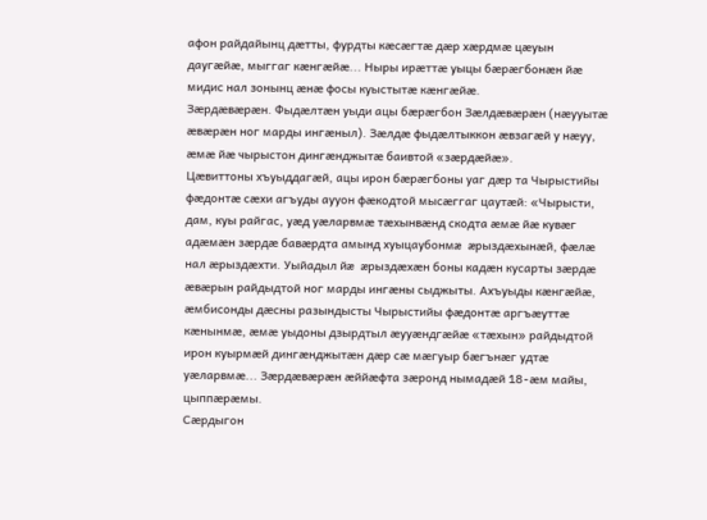афон райдайынц дæтты, фурдты кæсæгтæ дæр хæрдмæ цæуын даугæйæ, мыггаг кæнгæйæ... Ныры ирæттæ уыцы бæрæгбонæн йæ мидис нал зонынц æнæ фосы куыстытæ кæнгæйæ.
Зæрдæвæрæн. Фыдæлтæн уыди ацы бæрæгбон Зæлдæвæрæн (нæууытæ æвæрæн ног марды ингæныл). Зæлдæ фыдæлтыккон æвзагæй у нæуу, æмæ йæ чырыстон дингæнджытæ баивтой «зæрдæйæ».
Цæвиттоны хъуыддагæй, ацы ирон бæрæгбоны уаг дæр та Чырыстийы фæдонтæ сæхи агъуды аууон фæкодтой мысæггаг цаутæй: «Чырысти, дам, куы райгас, уæд уæларвмæ тæхынвæнд скодта æмæ йæ кувæг адæмæн зæрдæ бавæрдта амынд хуыцаубонмæ æрыздæхынæй, фæлæ нал æрыздæхти. Уыйадыл йæ æрыздæхæн боны кадæн кусарты зæрдæ æвæрын райдыдтой ног марды ингæны сыджыты. Ахъуыды кæнгæйæ, æмбисонды дæсны разындысты Чырыстийы фæдонтæ аргъæуттæ кæнынмæ, æмæ уыдоны дзырдтыл æууæндгæйæ «тæхын» райдыдтой ирон куырмæй дингæнджытæн дæр сæ мæгуыр бæгънæг удтæ уæларвмæ... Зæрдæвæрæн æййæфта зæронд нымадæй 18-æм майы, цыппæрæмы.
Сæрдыгон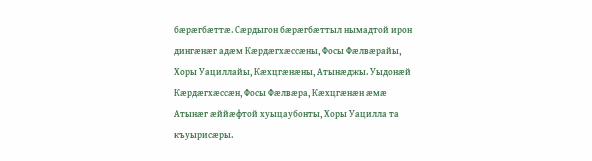бæрæгбæттæ. Сæрдыгон бæрæгбæттыл нымадтой ирон дингæнæг адæм Кæрдæгхæссæны, Фосы Фæлвæрайы, Хоры Уациллайы, Кæхцгæнæны, Атынæджы. Уыдонæй Кæрдæгхæссæн, Фосы Фæлвæра, Кæхцгæнæн æмæ Атынæг æййæфтой хуыцаубонты, Хоры Уацилла та къуырисæры.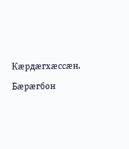Кæрдæгхæссæн. Бæрæгбон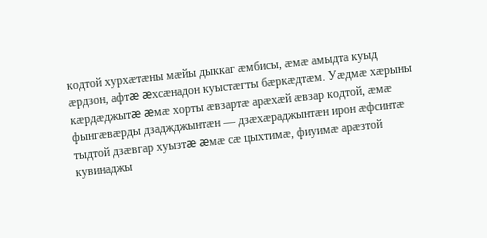кодтой хурхæтæны мæйы дыккаг æмбисы, æмæ амыдта куыд æрдзон, афтæ æхсæнадон куыстæгты бæркæдтæм. Уæдмæ хæрыны кæрдæджытæ æмæ хорты æвзартæ арæхæй æвзар кодтой, æмæ фынгæвæрды дзаджджынтæн — дзæхæраджынтæн ирон æфсинтæ тыдтой дзæвгар хуызтæ æмæ сæ цыхтимæ, фиуимæ арæзтой кувинаджы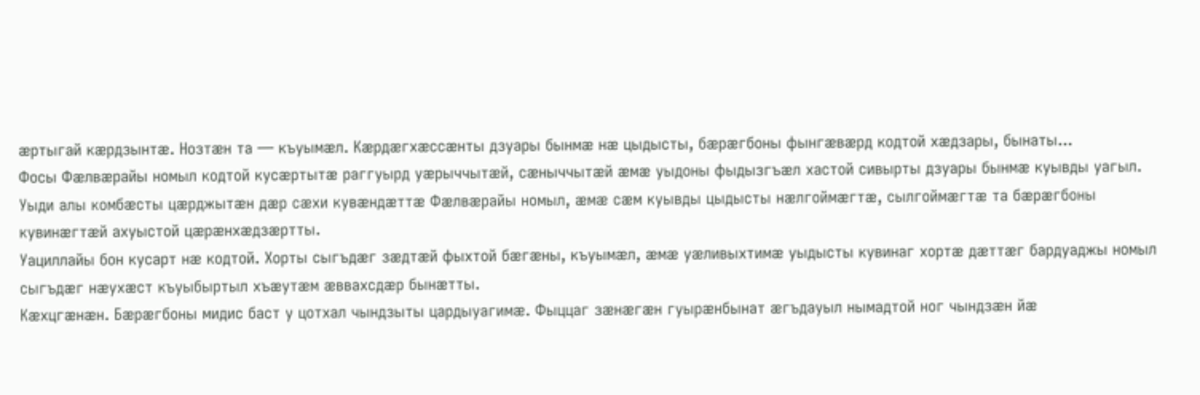æртыгай кæрдзынтæ. Нозтæн та — къуымæл. Кæрдæгхæссæнты дзуары бынмæ нæ цыдысты, бæрæгбоны фынгæвæрд кодтой хæдзары, бынаты...
Фосы Фæлвæрайы номыл кодтой кусæртытæ раггуырд уæрыччытæй, сæныччытæй æмæ уыдоны фыдызгъæл хастой сивырты дзуары бынмæ куывды уагыл. Уыди алы комбæсты цæрджытæн дæр сæхи кувæндæттæ Фæлвæрайы номыл, æмæ сæм куывды цыдысты нæлгоймæгтæ, сылгоймæгтæ та бæрæгбоны кувинæгтæй ахуыстой цæрæнхæдзæртты.
Уациллайы бон кусарт нæ кодтой. Хорты сыгъдæг зæдтæй фыхтой бæгæны, къуымæл, æмæ уæливыхтимæ уыдысты кувинаг хортæ дæттæг бардуаджы номыл сыгъдæг нæухæст къуыбыртыл хъæутæм æввахсдæр бынæтты.
Кæхцгæнæн. Бæрæгбоны мидис баст у цотхал чындзыты цардыуагимæ. Фыццаг зæнæгæн гуырæнбынат æгъдауыл нымадтой ног чындзæн йæ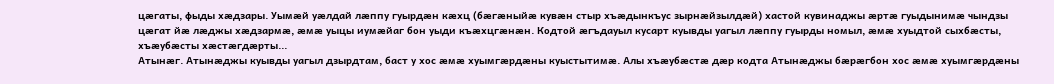цæгаты, фыды хæдзары. Уымæй уæлдай лæппу гуырдæн кæхц (бæгæныйæ кувæн стыр хъæдынкъус зырнæйзылдæй) хастой кувинаджы æртæ гуыдынимæ чындзы цæгат йæ лæджы хæдзармæ, æмæ уыцы иумæйаг бон уыди къæхцгæнæн. Кодтой æгъдауыл кусарт куывды уагыл лæппу гуырды номыл, æмæ хуыдтой сыхбæсты, хъæубæсты хæстæгдæрты...
Атынæг. Атынæджы куывды уагыл дзырдтам, баст у хос æмæ хуымгæрдæны куыстытимæ. Алы хъæубæстæ дæр кодта Атынæджы бæрæгбон хос æмæ хуымгæрдæны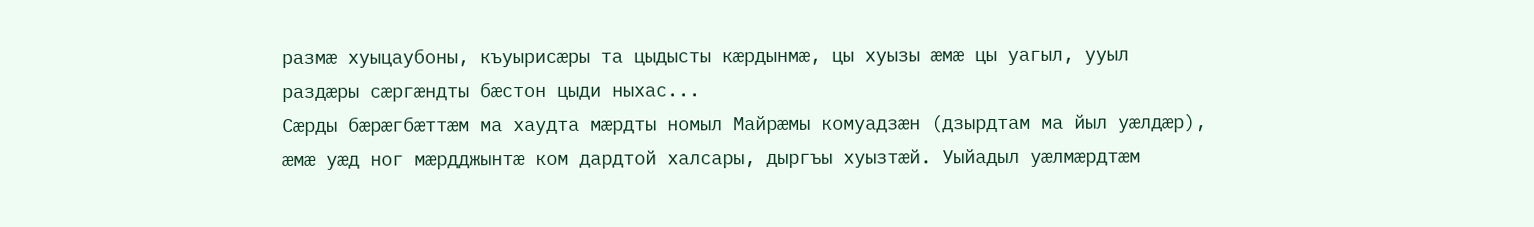размæ хуыцаубоны, къуырисæры та цыдысты кæрдынмæ, цы хуызы æмæ цы уагыл, ууыл раздæры сæргæндты бæстон цыди ныхас...
Сæрды бæрæгбæттæм ма хаудта мæрдты номыл Майрæмы комуадзæн (дзырдтам ма йыл уæлдæр), æмæ уæд ног мæрдджынтæ ком дардтой халсары, дыргъы хуызтæй. Уыйадыл уæлмæрдтæм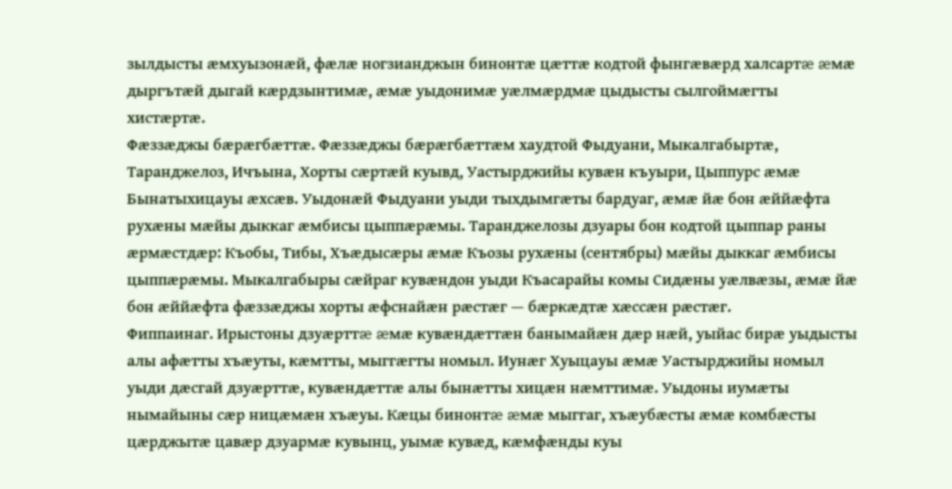зылдысты æмхуызонæй, фæлæ ногзианджын бинонтæ цæттæ кодтой фынгæвæрд халсартæ æмæ дыргътæй дыгай кæрдзынтимæ, æмæ уыдонимæ уæлмæрдмæ цыдысты сылгоймæгты хистæртæ.
Фæззæджы бæрæгбæттæ. Фæззæджы бæрæгбæттæм хаудтой Фыдуани, Мыкалгабыртæ, Таранджелоз, Ичъына, Хорты сæртæй куывд, Уастырджийы кувæн къуыри, Цыппурс æмæ Бынатыхицауы æхсæв. Уыдонæй Фыдуани уыди тыхдымгæты бардуаг, æмæ йæ бон æййæфта рухæны мæйы дыккаг æмбисы цыппæрæмы. Таранджелозы дзуары бон кодтой цыппар раны æрмæстдæр: Къобы, Тибы, Хъæдысæры æмæ Къозы рухæны (сентябры) мæйы дыккаг æмбисы цыппæрæмы. Мыкалгабыры сæйраг кувæндон уыди Къасарайы комы Сидæны уæлвæзы, æмæ йæ бон æййæфта фæззæджы хорты æфснайæн рæстæг — бæркæдтæ хæссæн рæстæг.
Фиппаинаг. Ирыстоны дзуæрттæ æмæ кувæндæттæн банымайæн дæр нæй, уыйас бирæ уыдысты алы афæтты хъæуты, кæмтты, мыггæгты номыл. Иунæг Хуыцауы æмæ Уастырджийы номыл уыди дæсгай дзуæрттæ, кувæндæттæ алы бынæтты хицæн нæмттимæ. Уыдоны иумæты нымайыны сæр ницæмæн хъæуы. Кæцы бинонтæ æмæ мыггаг, хъæубæсты æмæ комбæсты цæрджытæ цавæр дзуармæ кувынц, уымæ кувæд, кæмфæнды куы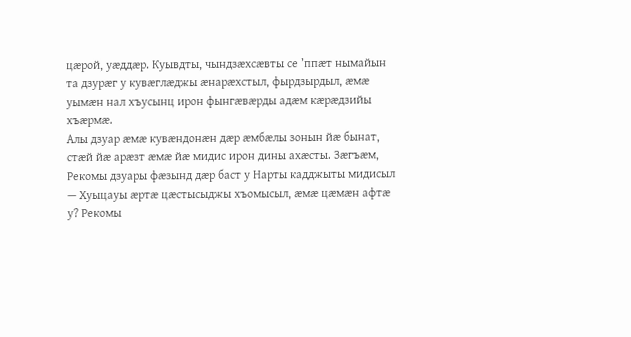цæрой, уæддæр. Куывдты, чындзæхсæвты се ’ппæт нымайын та дзурæг у кувæглæджы æнарæхстыл, фырдзырдыл, æмæ уымæн нал хъусынц ирон фынгæвæрды адæм кæрæдзийы хъæрмæ.
Алы дзуар æмæ кувæндонæн дæр æмбæлы зонын йæ бынат, стæй йæ арæзт æмæ йæ мидис ирон дины ахæсты. Зæгъæм, Рекомы дзуары фæзынд дæр баст у Нарты кадджыты мидисыл — Хуыцауы æртæ цæстысыджы хъомысыл, æмæ цæмæн афтæ у? Рекомы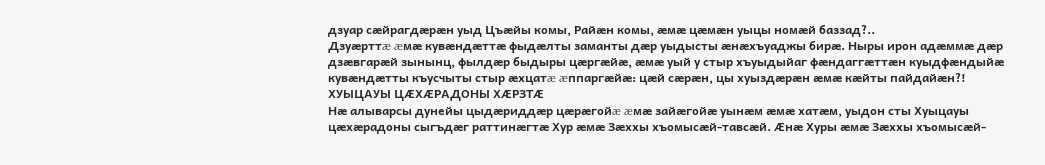дзуар сæйрагдæрæн уыд Цъæйы комы, Райæн комы, æмæ цæмæн уыцы номæй баззад?..
Дзуæрттæ æмæ кувæндæттæ фыдæлты заманты дæр уыдысты æнæхъуаджы бирæ. Ныры ирон адæммæ дæр дзæвгарæй зынынц, фылдæр быдыры цæргæйæ, æмæ уый у стыр хъуыдыйаг фæндаггæттæн куыдфæндыйæ кувæндæтты къусчыты стыр æхцатæ æппаргæйæ: цæй сæрæн, цы хуыздæрæн æмæ кæйты пайдайæн?!
ХУЫЦАУЫ ЦÆХÆРАДОНЫ ХÆРЗТÆ
Нæ алыварсы дунейы цыдæриддæр цæрæгойæ æмæ зайæгойæ уынæм æмæ хатæм, уыдон сты Хуыцауы цæхæрадоны сыгъдæг раттинæгтæ Хур æмæ Зæххы хъомысæй-тавсæй. Æнæ Хуры æмæ Зæххы хъомысæй-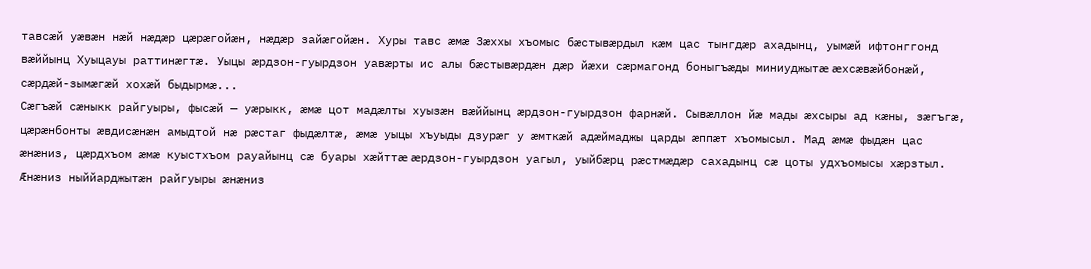тавсæй уæвæн нæй нæдæр цæрæгойæн, нæдæр зайæгойæн. Хуры тавс æмæ Зæххы хъомыс бæстывæрдыл кæм цас тынгдæр ахадынц, уымæй ифтонггонд вæййынц Хуыцауы раттинæгтæ. Уыцы æрдзон-гуырдзон уавæрты ис алы бæстывæрдæн дæр йæхи сæрмагонд боныгъæды миниуджытæ æхсæвæйбонæй, сæрдæй-зымæгæй хохæй быдырмæ...
Сæгъæй сæныкк райгуыры, фысæй — уæрыкк, æмæ цот мадæлты хуызæн вæййынц æрдзон-гуырдзон фарнæй. Сывæллон йæ мады æхсыры ад кæны, зæгъгæ, цæрæнбонты æвдисæнæн амыдтой нæ рæстаг фыдæлтæ, æмæ уыцы хъуыды дзурæг у æмткæй адæймаджы царды æппæт хъомысыл. Мад æмæ фыдæн цас æнæниз, цæрдхъом æмæ куыстхъом рауайынц сæ буары хæйттæ æрдзон-гуырдзон уагыл, уыйбæрц рæстмæдæр сахадынц сæ цоты удхъомысы хæрзтыл. Æнæниз ныййарджытæн райгуыры æнæниз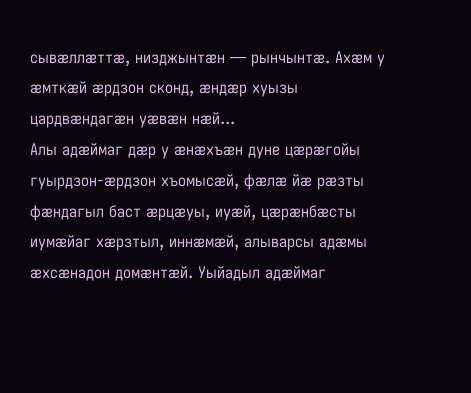сывæллæттæ, низджынтæн — рынчынтæ. Ахæм у æмткæй æрдзон сконд, æндæр хуызы цардвæндагæн уæвæн нæй...
Алы адæймаг дæр у æнæхъæн дуне цæрæгойы гуырдзон-æрдзон хъомысæй, фæлæ йæ рæзты фæндагыл баст æрцæуы, иуæй, цæрæнбæсты иумæйаг хæрзтыл, иннæмæй, алыварсы адæмы æхсæнадон домæнтæй. Уыйадыл адæймаг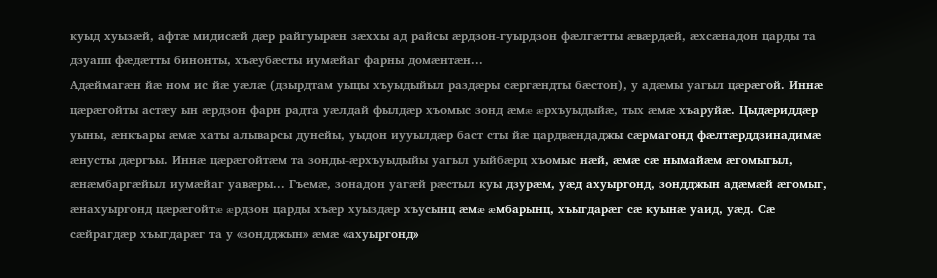куыд хуызæй, афтæ мидисæй дæр райгуырæн зæххы ад райсы æрдзон-гуырдзон фæлгæтты æвæрдæй, æхсæнадон царды та дзуапп фæдæтты бинонты, хъæубæсты иумæйаг фарны домæнтæн...
Адæймагæн йæ ном ис йæ уæлæ (дзырдтам уыцы хъуыдыйыл раздæры сæргæндты бæстон), у адæмы уагыл цæрæгой. Иннæ цæрæгойты астæу ын æрдзон фарн радта уæлдай фылдæр хъомыс зонд æмæ æрхъуыдыйæ, тых æмæ хъаруйæ. Цыдæриддæр уыны, æнкъары æмæ хаты алыварсы дунейы, уыдон иууылдæр баст сты йæ цардвæндаджы сæрмагонд фæлтæрддзинадимæ æнусты дæргъы. Иннæ цæрæгойтæм та зонды-æрхъуыдыйы уагыл уыйбæрц хъомыс нæй, æмæ сæ нымайæм æгомыгыл, æнæмбаргæйыл иумæйаг уавæры... Гъемæ, зонадон уагæй рæстыл куы дзурæм, уæд ахуыргонд, зондджын адæмæй æгомыг, æнахуыргонд цæрæгойтæ æрдзон царды хъæр хуыздæр хъусынц æмæ æмбарынц, хъыгдарæг сæ куынæ уаид, уæд. Сæ сæйрагдæр хъыгдарæг та у «зондджын» æмæ «ахуыргонд»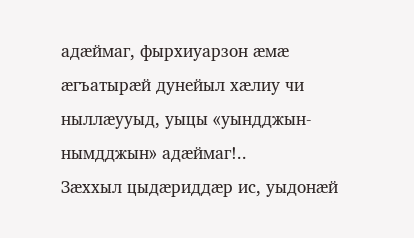адæймаг, фырхиуарзон æмæ æгъатырæй дунейыл хæлиу чи ныллæууыд, уыцы «уындджын-нымдджын» адæймаг!..
Зæххыл цыдæриддæр ис, уыдонæй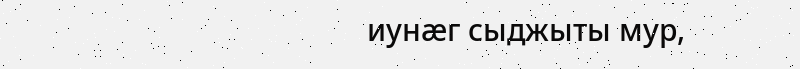иунæг сыджыты мур,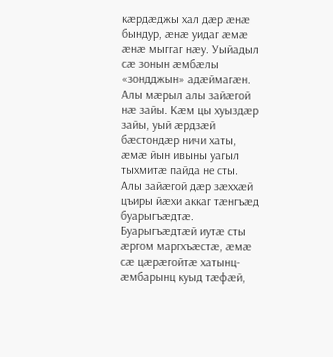кæрдæджы хал дæр æнæ бындур, æнæ уидаг æмæ æнæ мыггаг нæу. Уыйадыл сæ зонын æмбæлы «зондджын» адæймагæн. Алы мæрыл алы зайæгой нæ зайы. Кæм цы хуыздæр зайы, уый æрдзæй бæстондæр ничи хаты, æмæ йын ивыны уагыл тыхмитæ пайда не сты. Алы зайæгой дæр зæххæй цъиры йæхи аккаг тæнгъæд буарыгъæдтæ. Буарыгъæдтæй иутæ сты æргом маргхъæстæ, æмæ сæ цæрæгойтæ хатынц-æмбарынц куыд тæфæй,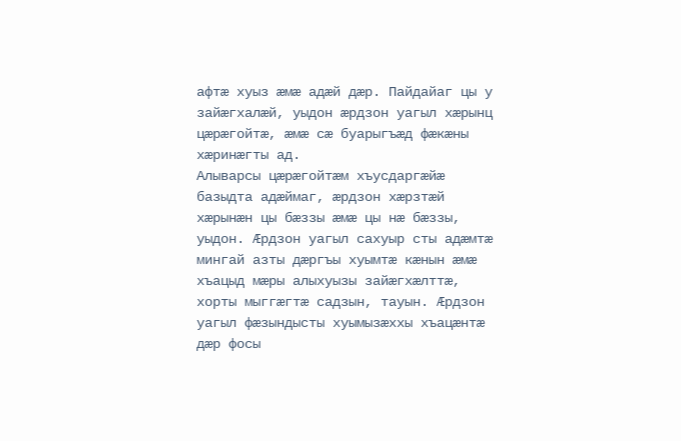афтæ хуыз æмæ адæй дæр. Пайдайаг цы у зайæгхалæй, уыдон æрдзон уагыл хæрынц цæрæгойтæ, æмæ сæ буарыгъæд фæкæны хæринæгты ад.
Алыварсы цæрæгойтæм хъусдаргæйæ базыдта адæймаг, æрдзон хæрзтæй хæрынæн цы бæззы æмæ цы нæ бæззы, уыдон. Æрдзон уагыл сахуыр сты адæмтæ мингай азты дæргъы хуымтæ кæнын æмæ хъацыд мæры алыхуызы зайæгхæлттæ, хорты мыггæгтæ садзын, тауын. Æрдзон уагыл фæзындысты хуымызæххы хъацæнтæ дæр фосы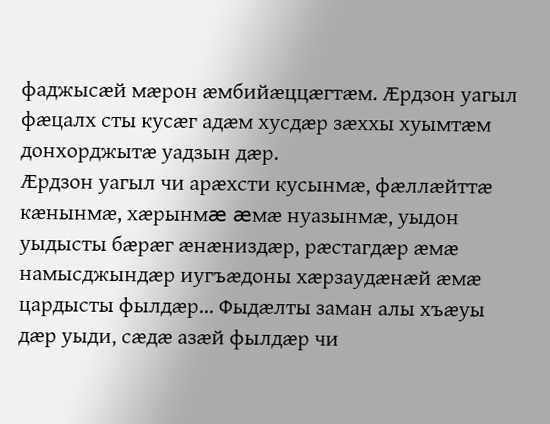фаджысæй мæрон æмбийæццæгтæм. Æрдзон уагыл фæцалх сты кусæг адæм хусдæр зæххы хуымтæм донхорджытæ уадзын дæр.
Æрдзон уагыл чи арæхсти кусынмæ, фæллæйттæ кæнынмæ, хæрынмæ æмæ нуазынмæ, уыдон уыдысты бæрæг æнæниздæр, рæстагдæр æмæ намысджындæр иугъæдоны хæрзаудæнæй æмæ цардысты фылдæр... Фыдæлты заман алы хъæуы дæр уыди, сæдæ азæй фылдæр чи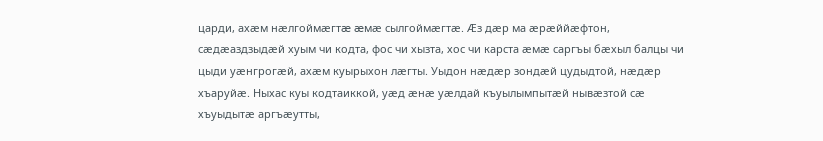царди, ахæм нæлгоймæгтæ æмæ сылгоймæгтæ. Æз дæр ма æрæййæфтон, сæдæаздзыдæй хуым чи кодта, фос чи хызта, хос чи карста æмæ саргъы бæхыл балцы чи цыди уæнгрогæй, ахæм куырыхон лæгты. Уыдон нæдæр зондæй цудыдтой, нæдæр хъаруйæ. Ныхас куы кодтаиккой, уæд æнæ уæлдай къуылымпытæй нывæзтой сæ хъуыдытæ аргъæутты,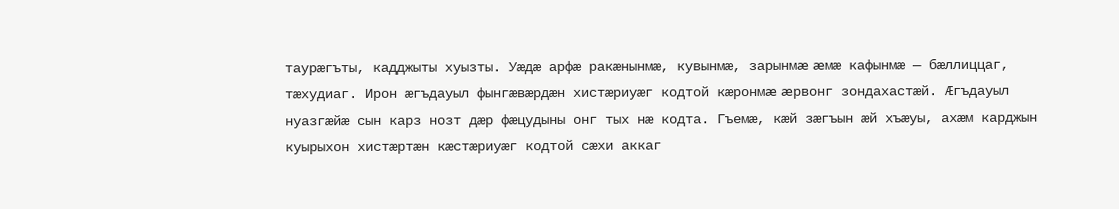таурæгъты, кадджыты хуызты. Уæдæ арфæ ракæнынмæ, кувынмæ, зарынмæ æмæ кафынмæ — бæллиццаг, тæхудиаг. Ирон æгъдауыл фынгæвæрдæн хистæриуæг кодтой кæронмæ æрвонг зондахастæй. Æгъдауыл нуазгæйæ сын карз нозт дæр фæцудыны онг тых нæ кодта. Гъемæ, кæй зæгъын æй хъæуы, ахæм карджын куырыхон хистæртæн кæстæриуæг кодтой сæхи аккаг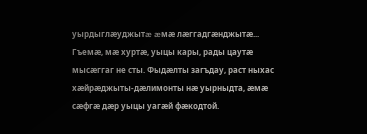уырдыглæуджытæ æмæ лæггадгæнджытæ... Гъемæ, мæ хуртæ, уыцы кары, рады цаутæ мысæггаг не сты. Фыдæлты загъдау, раст ныхас хæйрæджыты-дæлимонты нæ уырныдта, æмæ сæфгæ дæр уыцы уагæй фæкодтой.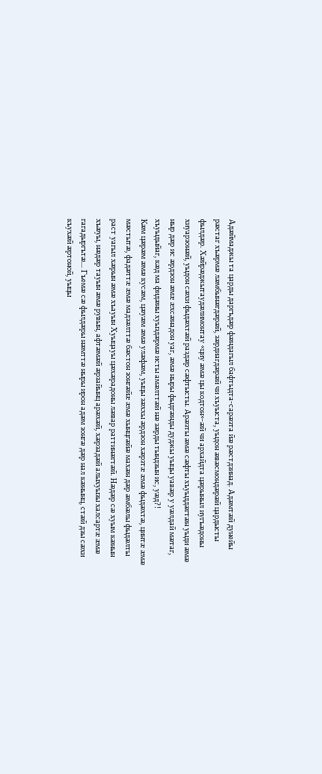Адæймаджы та царды даргъдæр фæндагыл бафтыдта-сарæзта йæ рæстдзинад. Адæмтæй дунейы рæстаг хъæрмæ лæмбынæгдæрæй, зæрдиагдæрæй чи хъуыста, уыдон æвæсмондæрæй цардысты фылдæр. Хæйрæджытаудæлимонтау «циу æмæ цы кодтон»-æй чи архайдта цæрыныл иугъæдоны хиуарзонæй, уыдон сæхи фыдæхтæй раздæр сæфтысты. Арæзты æмæ сæфты хъуыддæгтæн уыди æмæ ныр дæр ис æрдзон æмæ æхсæнадон уаг, æмæ ныры фыдгæнды дуджы уыцы уавæр у уæлдай мæтаг, хъуыдыйаг, кæд ма фидæны хуыздæрмæ исты амæлттæй нæ зæрды тындзын ис, уæд?!
Кæм цæрæм æмæ кусæм, цæуæм æмæ улæфæм, уыцы зæххы æрдзон хæрзтæ æмæ фыдæхтæ, цинтæ æмæ мæстытæ, фадæттæ æмæ мадзæлттæ бæстон зонгæйæ æмæ хынцгæйæ махæн дæр æмбæлы фыдæлты раст уагыл хæрын æмæ хъауын Хуыцауы цæхæрадоны лæвар раттинæгтæй. Нæдæр сæ хуым кæнын хъæуы, нæдæр тауын æмæ рувын, афтæмæй æрзайынц арæхæй, хæрзадæй алыхуызы халсартæ æмæ гагадыргътæ... Гъемæ сæ фылдæры нæмттæ ныры ирон адæм зонгæ дæр нал кæнынц, стæй дзы сæхи къухæй æртоной, уыцы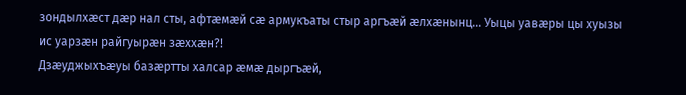зондылхæст дæр нал сты, афтæмæй сæ армукъаты стыр аргъæй æлхæнынц... Уыцы уавæры цы хуызы ис уарзæн райгуырæн зæххæн?!
Дзæуджыхъæуы базæртты халсар æмæ дыргъæй,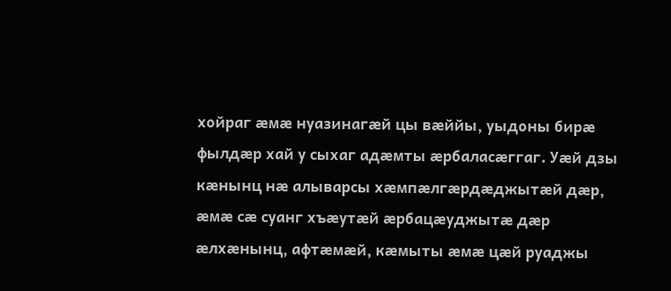хойраг æмæ нуазинагæй цы вæййы, уыдоны бирæ фылдæр хай у сыхаг адæмты æрбаласæггаг. Уæй дзы кæнынц нæ алыварсы хæмпæлгæрдæджытæй дæр, æмæ сæ суанг хъæутæй æрбацæуджытæ дæр æлхæнынц, афтæмæй, кæмыты æмæ цæй руаджы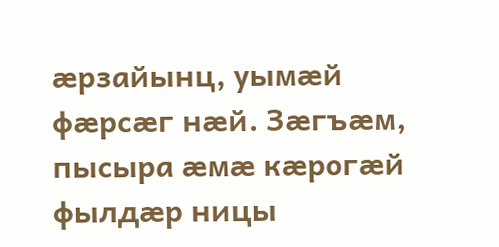æрзайынц, уымæй фæрсæг нæй. Зæгъæм, пысыра æмæ кæрогæй фылдæр ницы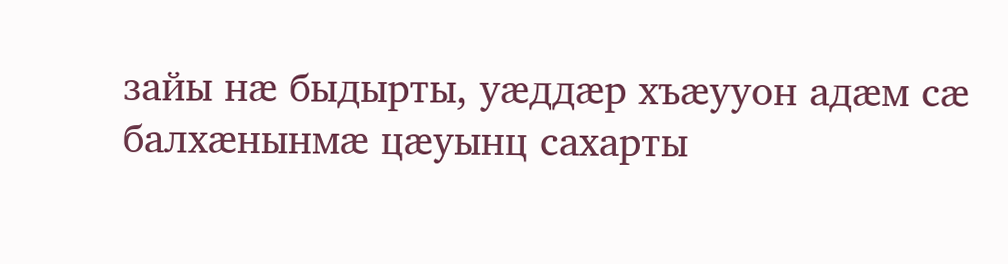зайы нæ быдырты, уæддæр хъæууон адæм сæ балхæнынмæ цæуынц сахарты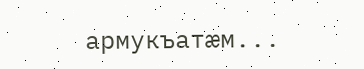армукъатæм...